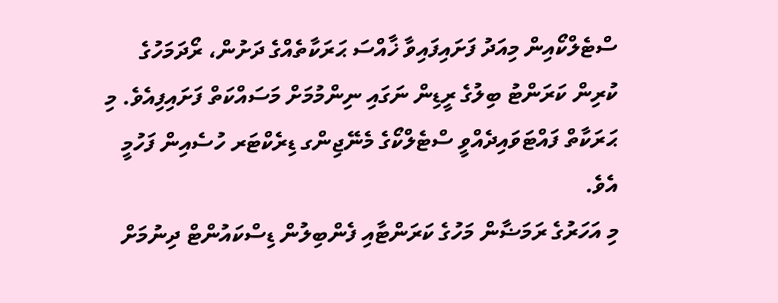ސްޓެލްކޯއިން މިއަދު ފަށައިފައިވާ ޚާއްސަ ޙަރަކާތެއްގެ ދަށުން، ރޯދަމަހުގެ ކުރިން ކަރަންޓު ބިލުގެ ރީޑިން ނަގައި ނިންމުމަށް މަސައްކަތް ފަށައިފިއެވެ. މި ޙަރަކާތް ފައްޓަވައިދެއްވީ ސްޓެލްކޯގެ މެނޭޖިންގ ޑިރެކްޓަރ ހުސެއިން ފަހުމީ އެވެ.
މި އަހަރުގެ ރަމަޟާން މަހުގެ ކަރަންޓާއި ފެންބިލުން ޑިސްކައުންޓް ދިނުމަށް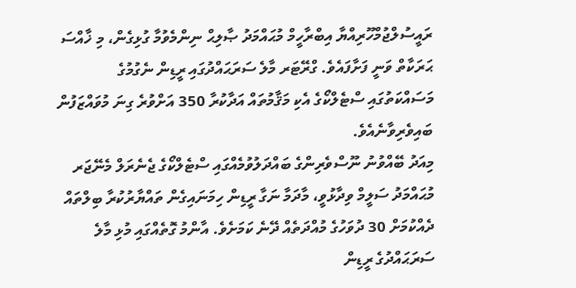ރައީސުލްޖުމްހޫރިއްޔާ އިބްރާހީމް މުޙައްމަދު ޞާލިޙް ނިންމެވުމާ ގުޅިގެން، މި ޚާއްސަ ޙަރަކާތް ވަނީ ފަށާފައެވެ. ގްރޭޓަރ މާލެ ސަރަޙައްދުގައި ރީޑިން ނެގުމުގެ މަސައްކަތުގައި ސްޓެލްކޯގެ އެކި މަޤާމުތައް އަދާކުރާ 350 އަށްވުރެ ގިނަ މުވައްޒަފުން ބައިވެރިވާނެއެވެ.
މިއަދު ބޭއްވުނު ނޫސްވެރިންގެ ބައްދަލުވުމެއްގައި ސްޓެލްކޯގެ ޖެނެރަލް މެނޭޖަރ މުޙައްމަދު ސަލީމް ވިދާޅުވީ، މާދަމާ ނަގާ ރީޑިން ހިމަނައިގެން ތައްޔާރުކުރާ ބިލްތައް ދެއްކުމަށް 30 ދުވަހުގެ މުއްދަތެއް ދޭނެ ކަމަށެވެ. އާންމު ގޮތެއްގައި މުޅި މާލެ ސަރަޙައްދުގެ ރީޑިން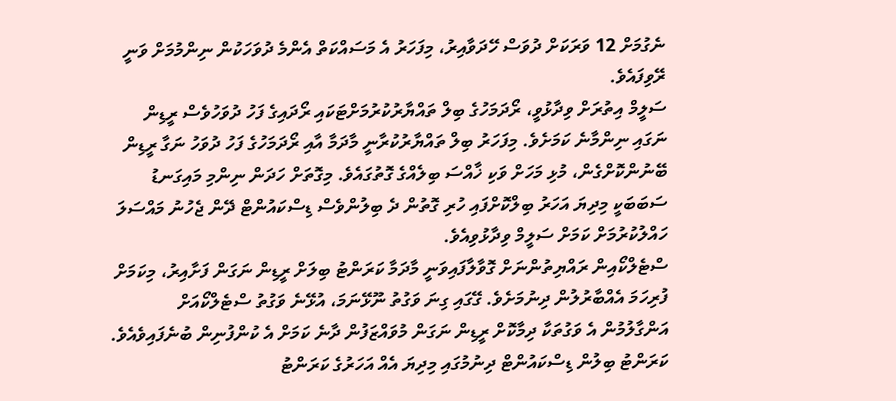ނެގުމަށް 12 ވަރަކަށް ދުވަސް ހޭދަވާއިރު، މިފަހަރު އެ މަސައްކަތް އެންމެ ދުވަހަކުން ނިންމުމަށް ވަނީ ރޭވިފައެވެ.
ސަލީމް އިތުރަށް ވިދާޅުވީ، ރޯދަމަހުގެ ބިލް ތައްޔާރުކުރުމަށްޓަކައި ރޯދައިގެ ފަހު ދުވަހުވެސް ރީޑިން ނަގައި ނިންމާނެ ކަމަށެވެ. މިފަހަރު ބިލް ތައްޔާރުކުރާނީ މާދަމާ އާއި ރޯދަމަހުގެ ފަހު ދުވަހު ނަގާ ރީޑިން ބޭނުންކޮށްގެން، މުޅި މަހަށް ވަކި ޚާއްސަ ބިލެއްގެ ގޮތުގައެވެ. މިގޮތަށް ހަދަން ނިންމި މައިގަނޑު ސަބަބަކީ މިދިޔަ އަހަރު ބިލްކޮށްފައި ހުރި ގޮތުން ދެ ބިލުންވެސް ޑިސްކައުންޓް ދޭން ޖެހުނު މައްސަލަ ހައްލުކުރުމަށް ކަމަށް ސަލީމް ވިދާޅުވިއެވެ.
ސްޓެލްކޯއިން ރައްޔިތުންނަށް ގޮވާލާފައިވަނީ މާދަމާ ކަރަންޓު ބިލަށް ރީޑިން ނަގަން ފަށާއިރު، މިކަމަށް ފުރިހަމަ އެއްބާރުލުން ދިނުމަށެވެ. ގޭގައި ގިނަ ވަގުތު ނޫޅޭނަމަ، އުޅޭނެ ވަގުތު ސްޓެލްކޯއަށް އަންގާލުމުން އެ ވަގުތަކާ ދިމާކޮށް ރީޑިން ނަގަން މުވައްޒަފުން ދާނެ ކަމަށް އެ ކުންފުނިން ބުނެފައިވެއެވެ.
ކަރަންޓު ބިލުން ޑިސްކައުންޓް ދިނުމުގައި މިދިޔަ އެއް އަހަރުގެ ކަރަންޓު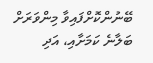ބޭނުންކޮށްފައިވާ މިންވަރަށް ބަލާނެ ކަމަށާއި، އަދި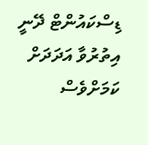ޑިސްކައުންޓް ދޭނީ އިތުރުވާ އަދަދަށް ކަމަށްވެސް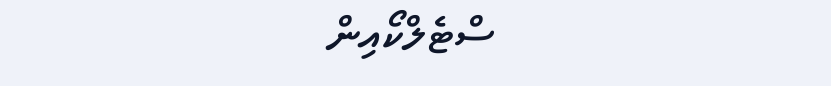ސްޓެލްކޯއިން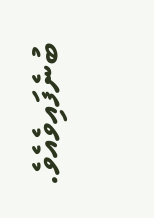ބުނެފައިވެއެވެ.